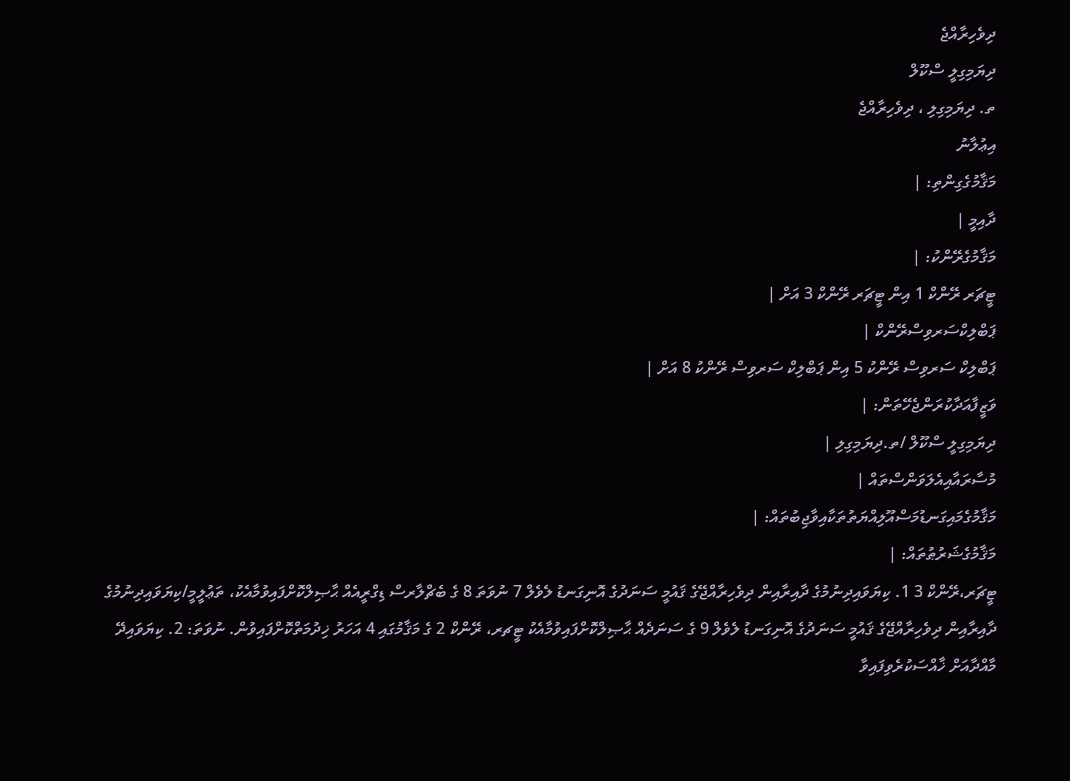ދިވެހިރާއްޖެ
ދިޔަމިގިލީ ސްކޫލް
ތ. ދިޔަމިގިލި ، ދިވެހިރާއްޖެ
އިޢުލާނު
މަޤާމުގެގިންތި: |
ދާއިމީ |
މަޤާމުގެރޭންކު: |
ޓީޗަރ ރޭންކް 1 އިން ޓީޗަރ ރޭންކް 3 އަށް |
ޕަބްލިކްސަރވިސްރޭންކް |
ޕަބްލިކް ސަރވިސް ރޭންކު 5 އިން ޕަބްލިކް ސަރވިސް ރޭންކު 8 އަށް |
ވަޒީފާއަދާކުރަންޖެހޭތަން: |
ދިޔަމިގިލީ ސްކޫލް /ތ.ދިޔަމިގިލި |
މުސާރައާއިއެލަވަންސްތައް |
މަޤާމުގެމައިގަނޑުމަސްއޫލިއްޔަތުތަކާއިވާޖިބުތައް: |
މަޤާމުގެޝަރުޠުތައް: |
ޓީޗަރ،ރޭންކް 3 1. ކިޔަވައިދިނުމުގެ ދާއިރާއިން ދިވެހިރާއްޖޭގެ ޤައުމީ ސަނަދުގެ އޮނިގަނޑު ލެވެލް 7 ނުވަތަ 8 ގެ ބެޗްލާރސް ޑިގްރީއެއް ޙާޞިލްކޮށްފައިވުމާއެކު، ތަޢުލީމީ/ކިޔަވައިދިނުމުގެ ދާއިރާއިން ދިވެހިރާއްޖޭގެ ޤައުމީ ސަނަދުގެ އޮނިގަނޑު ލެވެލް 9 ގެ ސަނަދެއް ޙާޞިލްކޮށްފައިވުމާއެކު ޓީޗރ، ރޭންކް 2 ގެ މަޤާމުގައި 4 އަހަރު ޚިދުމަތްކޮށްފައިވުން. ނުވަތަ: 2. ކިޔަވައިދޭ މާއްދާއަށް ޚާއްސަކުރެވިފައިވާ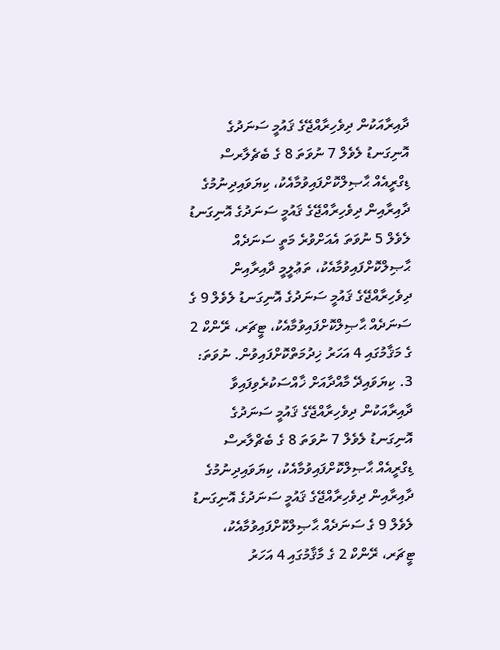ދާއިރާއަކުން ދިވެހިރާއްޖޭގެ ޤައުމީ ސަނަދުގެ އޮނިގަނޑު ލެވެލް 7 ނުވަތަ 8 ގެ ބެޗެލާރސް ޑިގްރީއެއް ޙާޞިލްކޮށްފައިވުމާއެކު، ކިޔަވައިދިނުމުގެ ދާއިރާއިން ދިވެހިރާއްޖޭގެ ޤައުމީ ސަނަދުގެ އޮނިގަނޑު ލެވެލް 5 ނުވަތަ އެއަށްވުރެ މަތީ ސަނަދެއް ޙާޞިލްކޮށްފައިވުމާއެކު، ތަޢުލީމީ ދާއިރާއިން ދިވެހިރާއްޖޭގެ ޤައުމީ ސަނަދުގެ އޮނިގަނޑު ލެވެލް 9 ގެ ސަނަދެއް ޙާޞިލްކޮށްފައިވުމާއެކު، ޓީޗަރ، ރޭންކް 2 ގެ މަޤާމުގައި 4 އަހަރު ޚިދުމަތްކޮށްފައިވުން. ނުވަތަ: 3. ކިޔަވައިދޭ މާއްދާއަށް ޚާއްސަކުރެވިފައިވާ ދާއިރާއަކުން ދިވެހިރާއްޖޭގެ ޤައުމީ ސަނަދުގެ އޮނިގަނޑު ލެވެލް 7 ނުވަތަ 8 ގެ ބެޗްލާރސް ޑިގްރީއެއް ޙާޞިލްކޮށްފައިވުމާއެކު، ކިޔަވައިދިނުމުގެ ދާއިރާއިން ދިވެހިރާއްޖޭގެ ޤައުމީ ސަނަދުގެ އޮނިގަނޑު ލެވެލް 9 ގެ ސަނަދެއް ޙާޞިލްކޮށްފައިވުމާއެކު، ޓީޗަރ، ރޭންކް 2 ގެ މާޤާމުގައި 4 އަހަރު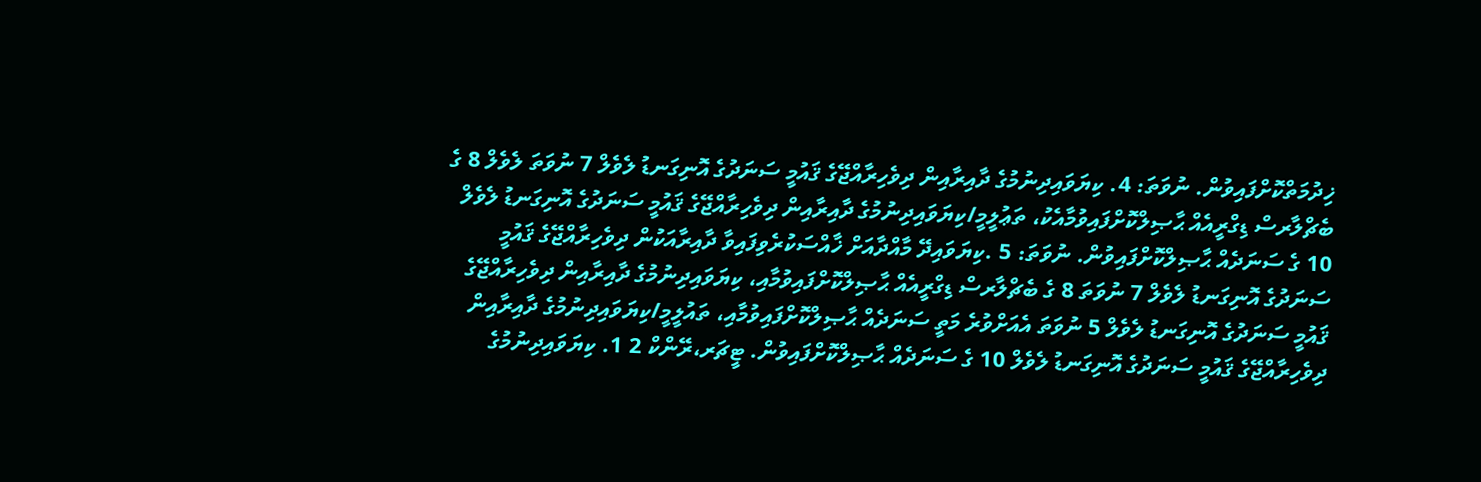ޚިދުމަތްކޮށްފައިވުން. ނުވަތަ: 4. ކިޔަވައިދިނުމުގެ ދާއިރާއިން ދިވެހިރާއްޖޭގެ ޤައުމީ ސަނަދުގެ އޮނިގަނޑު ލެވެލް 7 ނުވަތަ ލެވެލް 8 ގެ ބެޗްލާރސް ޑިގްރީއެއް ޙާޞިލްކޮށްފައިވުމާއެކު، ތަޢުލީމީ/ކިޔަވައިދިނުމުގެ ދާއިރާއިން ދިވެހިރާއްޖޭގެ ޤައުމީ ސަނަދުގެ އޮނިގަނޑު ލެވެލް 10 ގެ ސަނަދެއް ޙާޞިލްކޮށްފައިވުން. ނުވަތަ: 5 .ކިޔަވައިދޭ މާއްދާއަށް ޚާއްސަކުރެވިފައިވާ ދާއިރާއަކުން ދިވެހިރާއްޖޭގެ ޤައުމީ ސަނަދުގެ އޮނިގަނޑު ލެވެލް 7 ނުވަތަ 8 ގެ ބެޗްލާރސް ޑިގްރީއެއް ޙާޞިލްކޮށްފައިވުމާއި، ކިޔަވައިދިނުމުގެ ދާއިރާއިން ދިވެހިރާއްޖޭގެ ޤައުމީ ސަނަދުގެ އޮނިގަނޑު ލެވެލް 5 ނުވަތަ އެއަށްވުރެ މަތީ ސަނަދެއް ޙާޞިލްކޮށްފައިވުމާއި، ތައުލީމީ/ކިޔަވައިދިނުމުގެ ދާއިރާއިން ދިވެހިރާއްޖޭގެ ޤައުމީ ސަނަދުގެ އޮނިގަނޑު ލެވެލް 10 ގެ ސަނަދެއް ޙާޞިލްކޮށްފައިވުން. ޓީޗަރ،ރޭންކް 2 1. ކިޔަވައިދިނުމުގެ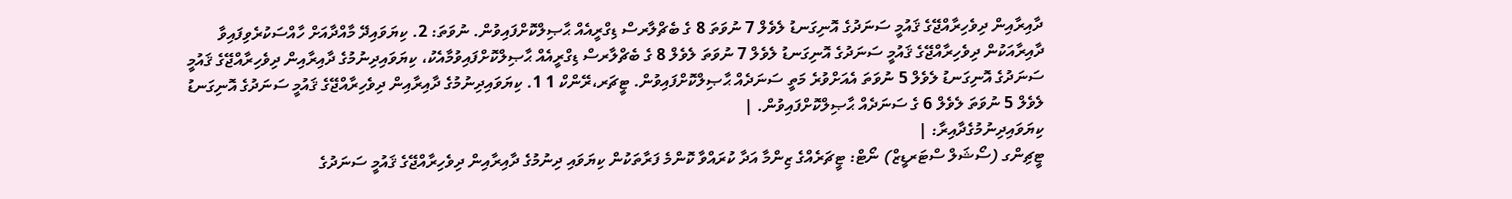ދާއިރާއިން ދިވެހިރާއްޖޭގެ ޤައުމީ ސަނަދުގެ އޮނިގަނޑު ލެވެލް 7 ނުވަތަ 8 ގެ ބެޗްލާރސް ޑިގްރީއެއް ޙާޞިލްކޮށްފައިވުން. ނުވަތަ: 2. ކިޔަވައިދޭ މާއްދާއަށް ހާއްސަކުރެވިފައިވާ ދާއިރާއަކުން ދިވެހިރާއްޖޭގެ ޤައުމީ ސަނަދުގެ އޮނިގަނޑު ލެވެލް 7 ނުވަތަ ލެވެލް 8 ގެ ބެޗްލާރސް ޑިގްރީއެއް ޙާޞިލްކޮށްފައިވުމާއެކު، ކިޔަވައިދިނުމުގެ ދާއިރާއިން ދިވެހިރާއްޖޭގެ ޤައުމީ ސަނަދުގެ އޮނިގަނޑު ލެވެލް 5 ނުވަތަ އެއަށްވުރެ މަތީ ސަނަދެއް ޙާޞިލްކޮށްފައިވުން. ޓީޗަރ،ރޭންކް 1 1. ކިޔަވައިދިނުމުގެ ދާއިރާއިން ދިވެހިރާއްޖޭގެ ޤައުމީ ސަނަދުގެ އޮނިގަނޑު ލެވެލް 5 ނުވަތަ ލެވެލް 6 ގެ ސަނަދެއް ޙާޞިލްކޮށްފައިވުން. |
ކިޔަވައިދިނުމުގެދާއިރާ: |
ޓީޗިންގ (ސޯޝަލް ސްޓަރޑީޒް) ނޯޓް: ޓީޗަރެއްގެ ޒިންމާ އަދާ ކުރައްވާ ކޮންމެ ފަރާތަކުން ކިޔަވައި ދިނުމުގެ ދާއިރާއިން ދިވެހިރާއްޖޭގެ ޤައުމީ ސަނަދުގެ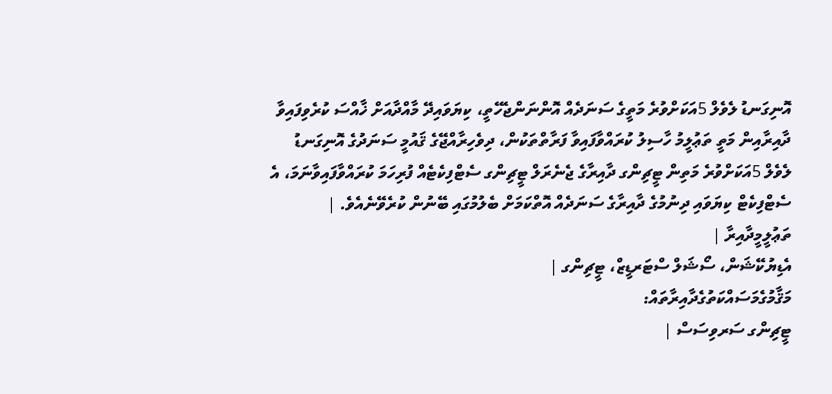އޮނިގަނޑު ލެވެލް 5އަކަށްވުރެ މަތީގެ ސަނަދެއް އޮންނަންޖެހޭތީ، ކިޔަވައިދޭ މާއްދާއަށް ޚާއްސަ ކުރެވިފައިވާ ދާއިރާއިން މަތީ ތަޢުލީމު ހާސިލު ކުރައްވާފައިވާ ފަރާތްތަކުން، ދިވެހިރާއްޖޭގެ ޤައުމީ ސަނަދުގެ އޮނިގަނޑު ލެވެލް 5އަކަށްވުރެ މަތިން ޓީޗިންގ ދާއިރާގެ ޖެނެރަލް ޓީޗިންގ ސެޓްފިކެޓެއް ފުރިހަމަ ކުރައްވާފައިވާނަމަ، އެ ސެޓްފިކެޓް ކިޔަވައި ދިނުމުގެ ދާއިރާގެ ސަނަދެއް އޮތްކަމަށް ބެލުމުގައި ބޭނުން ކުރެވޭނެއެވެ. |
ތަޢުލީމީދާއިރާ |
އެޑިޔުކޭޝަން، ސޯޝަލް ސްޓަރޑީޒް، ޓީޗިންގ |
މަޤާމުގެމަސައްކަތުގެދާއިރާތައް:
ޓީޗިންގ ސަރވިސަސް |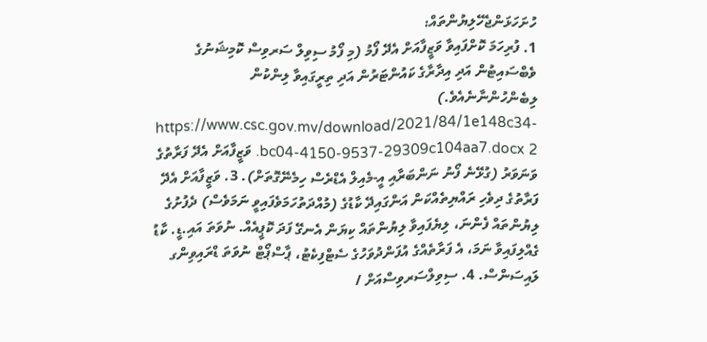ހުށަހަޅަންޖެހޭލިޔުންތައް:
1. ފުރިހަމަ ކޮށްފައިވާ ވަޒީފާއަށް އެދޭ ފޯމު (މި ފޯމު ސިވިލް ސަރވިސް ކޮމިޝަނުގެ ވެބްސައިޓުން އަދި އިދާރާގެ ކައުންޓަރުން އަދި ތިރީގައިވާ ލިންކުން ލިބެންހުންނާނެއެވެ.) https://www.csc.gov.mv/download/2021/84/1e148c34-bc04-4150-9537-29309c104aa7.docx 2. ވަޒީފާއަށް އެދޭ ފަރާތުގެ ވަނަވަރު (ގުޅޭނެ ފޯނު ނަންބަރާއި އީ-މެއިލް އެޑްރެސް ހިމެނޭގޮތަށް). 3. ވަޒީފާއަށް އެދޭ ފަރާތުގެ ދިވެހި ރައްޔިތެއްކަން އަންގައިދޭ ކާޑުގެ (މުއްދަތުހަމަވެފައިވީ ނަމަވެސް) ދެފުށުގެ ލިޔުންތައް ފެންނަ، ލިޔެފައިވާ ލިޔުންތައް ކިޔަން އެނގޭ ފަދަ ކޮޕީއެއް. ނުވަތަ އައި.ޑީ. ކާޑު ގެއްލިފައިވާ ނަމަ، އެ ފަރާތެއްގެ އުފަންދުވަހުގެ ސެޓްފިކެޓު، ޕާސްޕޯޓް ނުވަތަ ޑްރައިވިންގ ލައިސަންސް. 4. ސިވިލްސަރވިސްއަށް /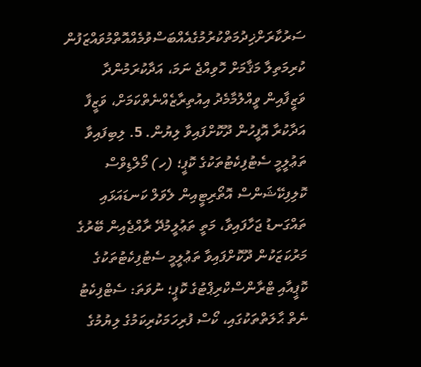ސަރުކާރަށްޚިދުމަތްކުރުމުގެއެއްބަސްވުމެއްއޮތްމުވައްޒަފުން ކުރިމަތިލާ މަޤާމަށް ހޮވިއްޖެ ނަމަ، އަދާކުރަމުންދާ ވަޒީފާއިން ވީއްލުމާމެދު އިއުތިރާޒެއްނެތްކަމަށް، ވަޒީފާ އަދާކުރާ އޮފީހުން ދޫކޮށްފައިވާ ލިޔުން. 5. ލިބިފައިވާ ތަޢުލީމީ ސެޓުފިކެޓުތަކުގެ ކޮޕީ؛ (ހ) މޯލްޑިވްސް ކޮލިފިކޭޝަންސް އޮތޯރިޓީއިން ލެވަލް ކަނޑައަޅައި ތައްގަނޑު ޖަހާފައިވާ، މަތީ ތަޢުލީމުދޭ ރާއްޖެއިން ބޭރުގެ މަރުކަޒަކުން ދޫކޮށްފައިވާ ތަޢުލީމީ ސެޓުފިކެޓުތަކުގެ ކޮޕީއާއި ޓްރާންސްކްރިޕްޓުގެ ކޮޕީ؛ ނުވަތަ: ސެޓްފިކެޓު ނެތް ޙާލަތްތަކުގައި، ކޯސް ފުރިހަމަކުރިކަމުގެ ލިޔުމުގެ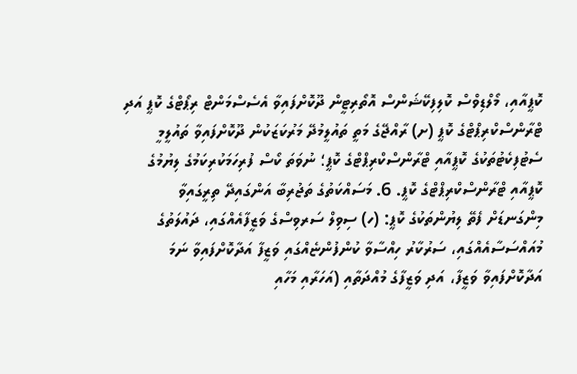ކޮޕީއާއި، މޯލްޑިވްސް ކޮލިފިކޭޝަންސް އޮތޯރިޓީން ދޫކޮށްފައިވާ އެސެސްމަންޓް ރިޕޯޓްގެ ކޮޕީ އަދި ޓްރާންސްކްރިޕްޓްގެ ކޮޕީ (ށ) ރާއްޖޭގެ މަތީ ތައުލީމުދޭ މަރުކަޒަކުން ދޫކޮށްފައިވާ ތައުލީމީ ސެޓުފިކެޓުތަކުގެ ކޮޕީއާއި ޓްރާންސްކްރިޕްޓްގެ ކޮޕީ؛ ނުވަތަ ކޯސް ފުރިހަމަކުރިކަމުގެ ލިޔުމުގެ ކޮޕީއާއި ޓްރާންސްކްރިޕްޓްގެ ކޮޕީ. 6. މަސައްކަތުގެ ތަޖުރިބާ އަންގައިދޭ ތިރީގައިވާ މިންގަނޑަށް ފެތޭ ލިޔުންތަކުގެ ކޮޕީ: (ހ) ސިވިލް ސަރވިސްގެ ވަޒީފާއެއްގައި، ދައުލަތުގެ މުއައްސަސާއެއްގައި، ސަރުކާރު ހިއްސާވާ ކުންފުންޏެއްގައި ވަޒީފާ އަދާކޮށްފައިވާ ނަމަ އަދާކޮށްފައިވާ ވަޒީފާ، އަދި ވަޒީފާގެ މުއްދަތާއި (އަހަރާއި މަހާއި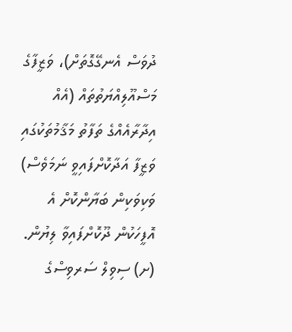ދުވަސް އެނގޭގޮތަށް)، ވަޒީފާގެ މަސްއޫލިއްޔަތުތައް (އެއް އިދާރާއެއްގެ ތަފާތު މަޤާމުތަކުގައި ވަޒީފާ އަދާކޮށްފައިވީ ނަމަވެސް) ވަކިވަކިން ބަޔާންކޮށް އެ އޮފީހަކުން ދޫކޮށްފައިވާ ލިޔުން. (ށ) ސިވިލް ސަރވިސްގެ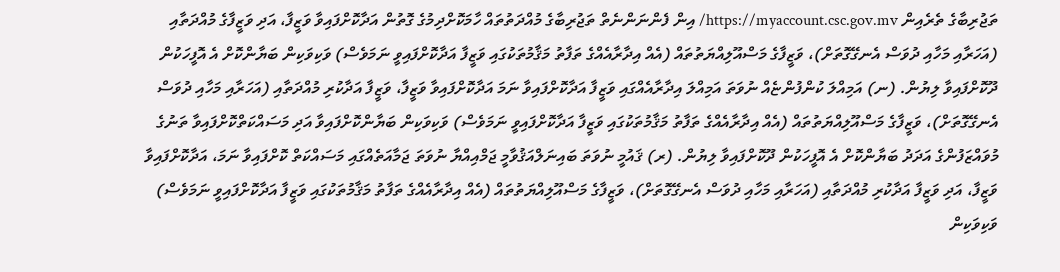ތަޖުރިބާގެ ތެރެއިން https://myaccount.csc.gov.mv/ އިން ފެންނަންނެތް ތަޖުރިބާގެ މުއްދަތުތައް ހާމަކޮށްދިމުގެ ގޮތުން އަދާކޮށްފައިވާ ވަޒީފާ، އަދި ވަޒީފާގެ މުއްދަތާއި (އަހަރާއި މަހާއި ދުވަސް އެނގޭގޮތަށް)، ވަޒީފާގެ މަސްއޫލިއްޔަތުތައް (އެއް އިދާރާއެއްގެ ތަފާތު މަޤާމުތަކުގައި ވަޒީފާ އަދާކޮށްފައިވީ ނަމަވެސް) ވަކިވަކިން ބަޔާންކޮށް އެ އޮފީހަކުން ދޫކޮށްފައިވާ ލިޔުން. (ނ) އަމިއްލަ ކުންފުންޏެއް ނުވަތަ އަމިއްލަ އިދާރާއެއްގައި ވަޒީފާ އަދާކޮށްފައިވާ ނަމަ އަދާކޮށްފައިވާ ވަޒީފާ، ވަޒީފާ އަދާކުރި މުއްދަތާއި (އަހަރާއި މަހާއި ދުވަސް އެނގޭގޮތަށް)، ވަޒީފާގެ މަސްއޫލިއްޔަތުތައް (އެއް އިދާރާއެއްގެ ތަފާތު މަޤާމުތަކުގައި ވަޒީފާ އަދާކޮށްފައިވީ ނަމަވެސް) ވަކިވަކިން ބަޔާންކޮށްފައިވާ އަދި މަސައްކަތްކޮށްފައިވާ ތަނުގެ މުވައްޒަފުންގެ އަދަދު ބަޔާންކޮށް އެ އޮފީހަކުން ދޫކޮށްފައިވާ ލިޔުން. (ރ) ޤައުމީ ނުވަތަ ބައިނަލްއަޤުވާމީ ޖަމްއިއްޔާ ނުވަތަ ޖަމާއަތެއްގައި މަސައްކަތް ކޮށްފައިވާ ނަމަ، އަދާކޮށްފައިވާ ވަޒީފާ، އަދި ވަޒީފާ އަދާކުރި މުއްދަތާއި (އަހަރާއި މަހާއި ދުވަސް އެނގޭގޮތަށް)، ވަޒީފާގެ މަސްއޫލިއްޔަތުތައް (އެއް އިދާރާއެއްގެ ތަފާތު މަޤާމުތަކުގައި ވަޒީފާ އަދާކޮށްފައިވީ ނަމަވެސް) ވަކިވަކިން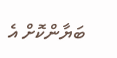ބަޔާންކޮށް އެ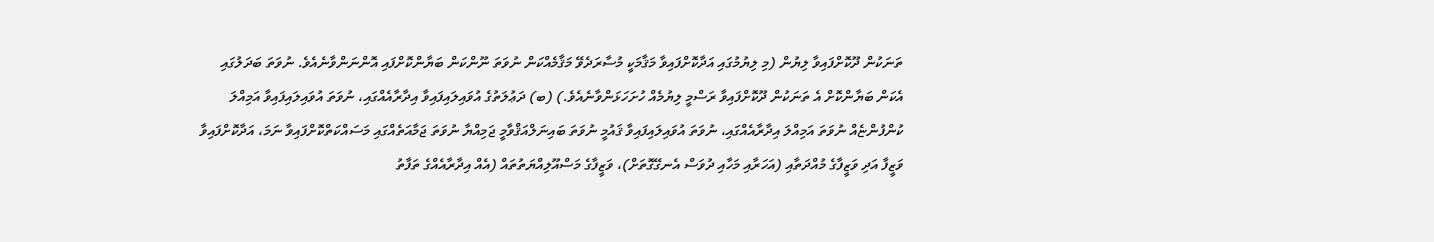ތަނަކުން ދޫކޮށްފައިވާ ލިޔުން (މި ލިޔުމުގައި އަދާކޮށްފައިވާ މަޤާމަކީ މުސާރަދެވޭ މަޤާމެއްކަން ނުވަތަ ނޫންކަން ބަޔާންކޮށްފައި އޮންނަންވާނެއެވެ. ނުވަތަ ބަދަލުގައި އެކަން ބަޔާންކޮށް އެ ތަނަކުން ދޫކޮށްފައިވާ ރަސްމީ ލިޔުމެއް ހުށަހަޅަންވާނެއެވެ.) (ބ) ދަޢުލަތުގެ އުވައިލައިފައިވާ އިދާރާއެއްގައި، ނުވަތަ އުވައިލައިފައިވާ އަމިއްލަ ކުންފުންޏެއް ނުވަތަ އަމިއްލަ އިދާރާއެއްގައި، ނުވަތަ އުވައިލައިފައިވާ ޤައުމީ ނުވަތަ ބައިނަލްއަޤްވާމީ ޖަމިއްޔާ ނުވަތަ ޖަމާއަތެއްގައި މަސައްކަތްކޮށްފައިވާ ނަމަ، އަދާކޮށްފައިވާ ވަޒީފާ އަދި ވަޒީފާގެ މުއްދަތާއި (އަހަރާއި މަހާއި ދުވަސް އެނގޭގޮތަށް)، ވަޒީފާގެ މަސްއޫލިއްޔަތުތައް (އެއް އިދާރާއެއްގެ ތަފާތު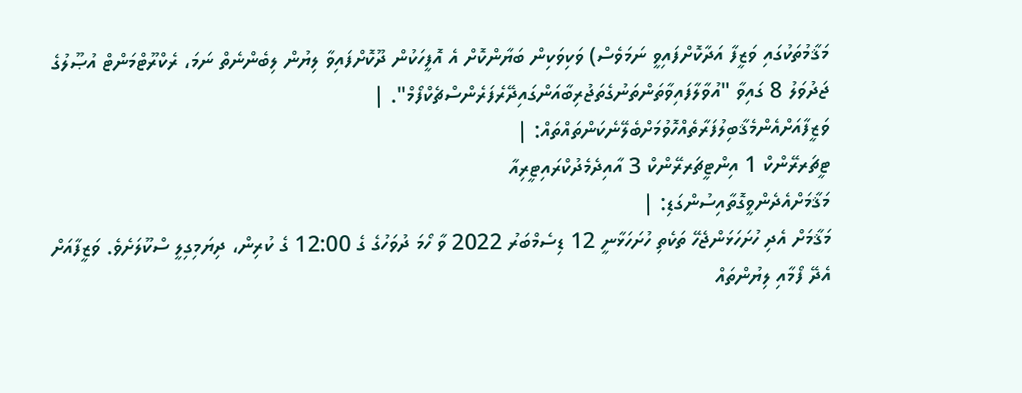މަޤާމުތަކުގައި ވަޒީފާ އަދާކޮށްފައިވީ ނަމަވެސް) ވަކިވަކިން ބަޔާންކޮށް އެ އޮފީހަކުން ދޫކޮށްފައިވާ ލިޔުން ލިބެންނެތް ނަމަ، ރެކްރޫޓްމަންޓް އުޞޫލުގެ ޖަދުވަލު 8 ގައިވާ "އުވާލާފައިވާތަންތަނުގެތަޖުރިބާއަންގައިދޭރެފަރެންސްޗެކްފޯމް". |
ވަޒީފާއަށްއެންމެޤާބިލުފަރާތެއްހޮވުމަށްބެލޭނެކަންތައްތައް: |
ޓީޗަރރޭންކް 1 އިންޓީޗަރރޭންކް 3 އާއިދެމެދުކްރައިޓީރިއާ
މަޤާމަށްއެދެންވީގޮތާއިސުންގަޑި: |
މަޤާމަށް އެދި ހުށަހަޅަންޖެހޭ ތަކެތި ހުށަހަޅާނީ 12 ޑިސެމްބަރު 2022 ވާ ހޯމަ ދުވަހުގެ ގެ 12:00 ގެ ކުރިން، ދިޔަމިގިލީ ސްކޫލަށެވެ. ވަޒީފާއަށް އެދޭ ފޯމާއި ލިޔުންތައް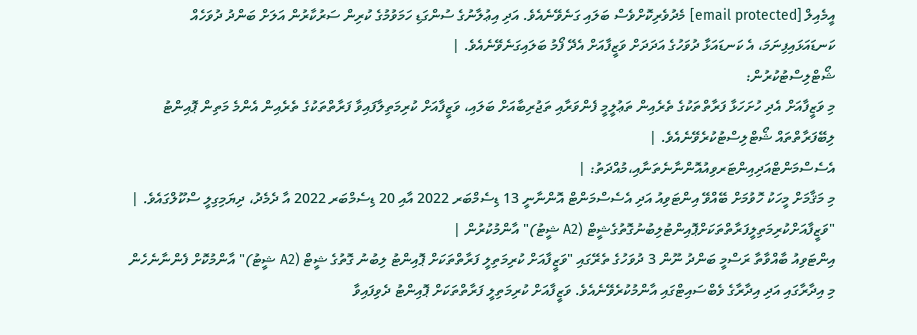އީމެއިލް [email protected] މެދުވެރިކޮށްވެސް ބަލައި ގަނެވޭނެއެވެ. އަދި އިޢުލާނުގެ ސުންގަޑި ހަމަވުމުގެ ކުރިން ސަރުކާރުން އަލަށް ބަންދު ދުވަހެއް ކަނޑައަޅައިފިނަމަ، އެ ކަނޑައަޅާ ދުވަހުގެ އަދަދަށް ވަޒީފާއަށް އެދޭ ފޯމު ބަލައިގަނެވޭނެއެވެ. |
ޝޯޓްލިސްޓުކުރުން:
މި ވަޒީފާއަށް އެދި ހުށަހަޅާ ފަރާތްތަކުގެ ތެރެއިން ތަޢުލީމީ ފެންވަރާއި ތަޖުރިބާއަށް ބަލައި، ވަޒީފާއަށް ކުރިމަތިލާފައިވާ ފަރާތްތަކުގެ ތެރެއިން އެންމެ މަތިން ޕޮއިންޓު ލިބޭފަރާތްތައް ޝޯޓްލިސްޓުކުރެވޭނެއެވެ. |
އެސެސްމަންޓްއަދިއިންޓަރވިއުއޮންނާނެތަނާއި،މުއްދަތު: |
މި މަޤާމަށް މީހަކު ހޮވުމަށް ބޭއްވޭ އިންޓަވިއު އަދި އެސެސްމަންޓް އޮންނާނީ 13 ޑިސެމްބަރ 2022 އާއި 20 ޑިސެމްބަރ 2022 އާ ދެމެދު، ދިޔަމިގިލީ ސްކޫލްގައެވެ. |
"ވަޒީފާއަށްކުރިމަތިލީފަރާތްތަކަށްޕޮއިންޓުލިބުނުގޮތުގެޝީޓް (A2 ޝީޓު)" އާންމުކުރުން |
އިންޓަވިއު ބާއްވާތާ ރަސްމީ ބަންދު ނޫން 3 ދުވަހުގެ ތެރޭގައި "ވަޒީފާއަށް ކުރިމަތިލީ ފަރާތްތަކަށް ޕޮއިންޓު ލިބުނު ގޮތުގެ ޝީޓް (A2 ޝީޓު)" އާންމުކޮށް ފެންނާނެހެން މި އިދާރާގައި އަދި އިދާރާގެ ވެބްސައިޓްގައި އާންމުކުރެވޭނެއެވެ. ވަޒީފާއަށް ކުރިމަތިލީ ފަރާތްތަކަށް ޕޮއިންޓު ދެވިފައިވާ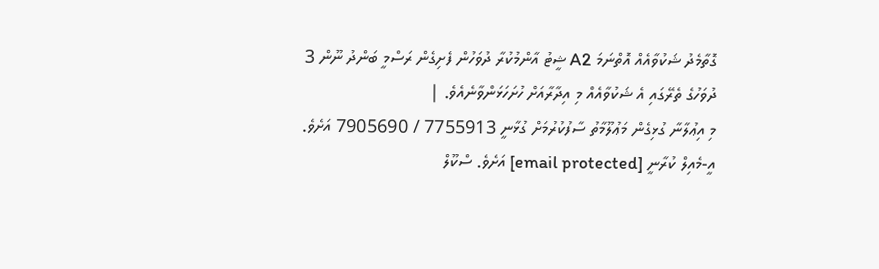ގޮތާމެދު ޝަކުވާއެއް އޮތްނަމަ A2 ޝީޓު އާންމުކުރާ ދުވަހުން ފެށިގެން ރަސްމީ ބަންދު ނޫން 3 ދުވަހުގެ ތެރޭގައި އެ ޝަކުވާއެއް މި އިދާރާއަށް ހުށަހަޅަންވާނެއެވެ. |
މި އިޢުލާނާ ގުޅިގެން މަޢުލޫމާތު ސާފުކުރުމަށް ގުޅާނީ 7755913 / 7905690 އަށެވެ. އީ-މެއިލް ކުރާނީ [email protected] އަށެވެ. ސްކޫލް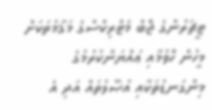ޓީޗަރުންގެ ޖޮބް މެޓްރިކްސްގެ މަޤާމުތަކަށް މީހުން ހޮވުމާއި ޢައްޔަންކުރުމުގެ މިންގަނޑުތަކާއި އުޞޫލުތައް އަދި އެ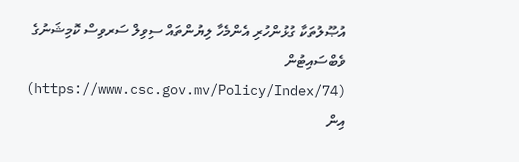އުޞޫލުތަކާ ގުޅުންހުރި އެންމެހާ ލިޔުންތައް ސިވިލް ސަރވިސް ކޮމިޝަނުގެ ވެބްސައިޓުން (https://www.csc.gov.mv/Policy/Index/74) އިން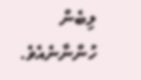ލިބެން ހުންނާނެއެވެ.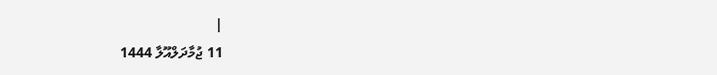|
11 ޖުމާދަލްއޫލާ 1444